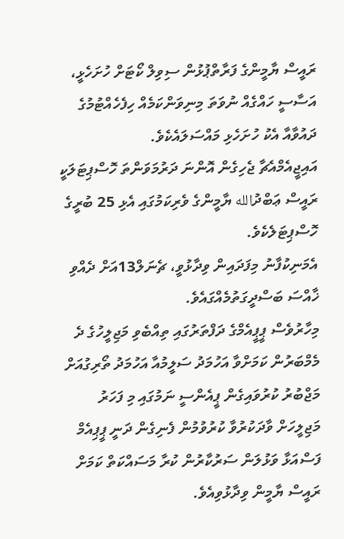ރައީސް ޔާމީންގެ ފަރާތްޕުޅުން ސިވިލް ކޯޓަށް ހުށަހެޅީ، އަސާސީ ހައްގެއް ނުވަތަ މިނިވަންކަމެއް ހިފެހެއްޓުމުގެ ދައުވާއާ އެކު ހުށަހެޅި މައްސަލައެކެވެ.
އައިޖީއެމްއެޗާ ޖެހިގެން އޮންނަ ދަރުމަވަންތަ ހޮސްޕިޓަލަކީ ރައީސް ޢަބްދުالله ޔާމީންގެ ވެރިކަމުގައި އެޅި 25 ބުރީގެ ހޮސްޕިޓަލެކެވެ.
އެމަނިކުފާނު މިފަދައިން ވިދާޅުވީ، ޗެނަލް13އަށް ދެއްވި ޚާއްސަ ބަސްދީގަތުމެއްގައެވެ.
މިހާރުވެސް ޕީޕީއެމްގެ ދަފްތަރުގައި ތިއްބެވި މަޖިލީހުގެ ދެ މެމްބަރުން ކަމަށްވާ އަހުމަދު ސަލީމުއާ އަހުމަދު ތޯރިގުއަށް މަޖްބުރު ކުރުވައިގެން ޕީއެންސީ ނަމުގައި މި ފަހަރު މަޖިލީހަށް ވާދަކުރުވާ ކުރުވުމުން ފެނިގެން ދަނީ ޕީޕިއެމް ފަސްއަޅާ ވަޅުލަން ސަރުކާރުން ކުރާ މަސައްކަތް ކަމަށް ރައީސް ޔާމީން ވިދާޅުވިއެވެ.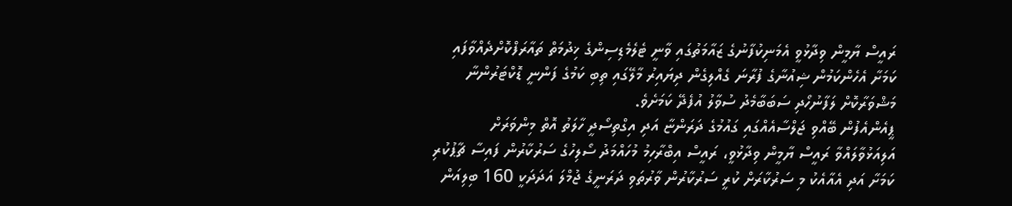ރައީސް ޔާމީން ވިދާޅުވީ އެމަނިކުފާނުގެ ޒައާމަތުގައި ވާނީ ޓެލެމެޑިސިންގެ ޚިދުމަތް ތައާރަފްކޮށްދެއްވާފައި ކަމަށާ އެހެންކަމުން ޝިއުނާގެ ފުރާނަ ގެއްލިގެން ދިޔައިރު މާލޭގައި ތިބި ކަމުގެ ފަންނީ ޑޮކްޓަރުންނާ މަޝްވަރާކޮށް ލަފާނުހޯދި ސަބަބާމެދު ސުވާލު އުފެދޭ ކަމަށެވެ.
ޕީއެންއެފުން ބޭއްވި ޖަލްސާއެއްގައި ގައުމުގެ ދަރަންޏާ އަދި އިގްތިސޯދީ ހާލަތު އޮތް މިންވަރަށް އަލިއަޅުވާލައްވާ ރައީސް ޔާމީން ވިދާޅުވީ، ރައީސް އިބްރާހިމު މުހައްމަދު ސޯލިހުގެ ސަރުކާރުން ފައިސާ ޗާޕުކުރި ކަމަށާ އަދި އެއާއެކު މި ސަރުކާރަށް ކުރީ ސަރުކާރުން ވާރުތަވި ދަރަނީގެ ޖުމްލަ އަދަދަކީ 160 ބިލިއަން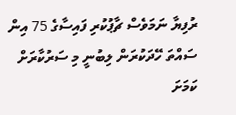ރުފިޔާ ނަމަވެސް ޗާޕުކުރި ފައިސާގެ 75 އިން ސައްތަ ހޭދަކުރަން ލިބުނީ މި ސަރުކާރަށް ކަމަށަ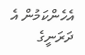އެހެންކަމުން އެ ދަރަނީގެ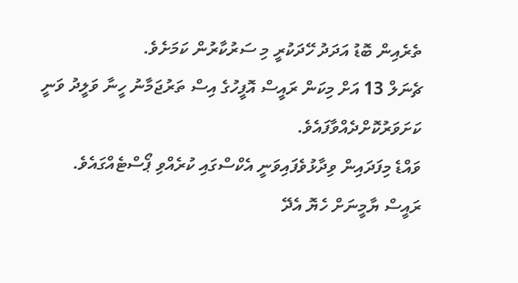ތެރެއިން ބޮޑު އަދަދު ހޭދަކުރީ މި ސަރުކާރުން ކަމަށެވެ.
ޗެނަލް 13 އަށް މިކަން ރައީސް އޮފީހުގެ އިސް ތަރުޖަމާނު ހީނާ ވަލީދު ވަނީ ކަށަވަރުކޮށްދެއްވާފައެވެ.
ވައްޑެ މިފަދައިން ވިދާޅުވެފައިވަނީ އެކްސްގައި ކުރެއްވި ޕޯސްޓެއްގައެވެ.
ރައީސް ޔާމީނަށް ހެޔޮ އެދޭ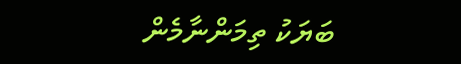ބަޔަކު ތިމަންނާމެން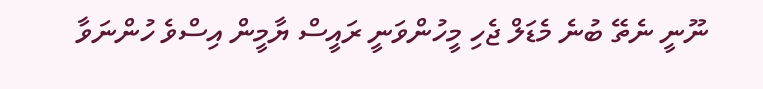ނޫނީ ނެތޭ ބުނެ މެޑަލް ޖެހި މީހުންވަނީ ރައީސް ޔާމީން އިސްވެ ހުންނަވާ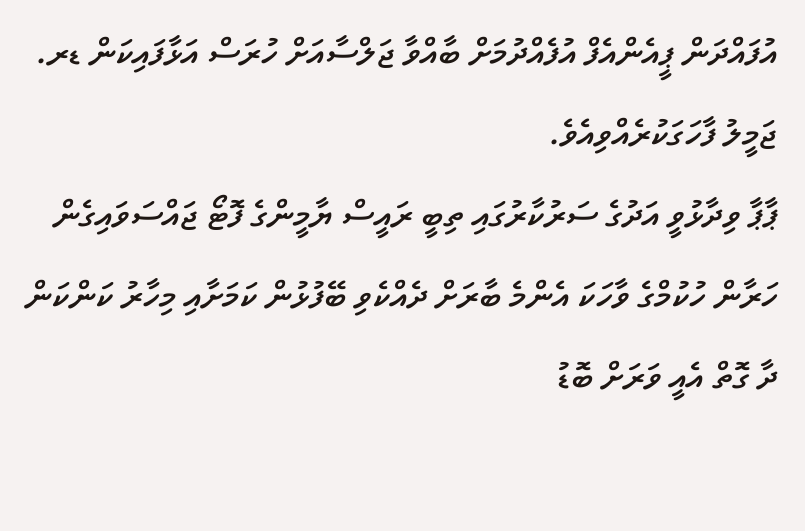އުފައްދަން ޕީއެންއެފް އުފެއްދުމަށް ބާއްވާ ޖަލްސާއަށް ހުރަސް އަޅާފައިކަން ޑރ. ޖަމީލު ފާހަގަކުރެއްވިއެވެ.
ޕާޕާ ވިދާޅުވީ އަދުގެ ސަރުކާރުގައި ތިބީ ރައީސް ޔާމީންގެ ފޮޓޯ ޖައްސަވައިގެން ހަރާން ހުކުމްގެ ވާހަކަ އެންމެ ބާރަށް ދެއްކެވި ބޭފުޅުން ކަމަށާއި މިހާރު ކަންކަން ދާ ގޮތް އެއީ ވަރަށް ބޮޑު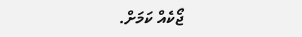ޖޯކެއް ކަމަށް.